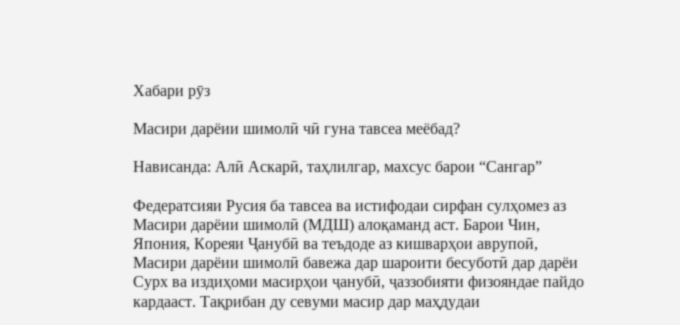Хабари рӯз

Масири дарёии шимолӣ чӣ гуна тавсеа меёбад?

Нависанда: Алӣ Аскарӣ, таҳлилгар, махсус барои “Сангар”

Федератсияи Русия ба тавсеа ва истифодаи сирфан сулҳомез аз Масири дарёии шимолӣ (МДШ) алоқаманд аст. Барои Чин, Япония, Кореяи Ҷанубӣ ва теъдоде аз кишварҳои аврупоӣ, Масири дарёии шимолӣ бавежа дар шароити бесуботӣ дар дарёи Сурх ва издиҳоми масирҳои ҷанубӣ, ҷаззобияти физояндае пайдо кардааст. Тақрибан ду севуми масир дар маҳдудаи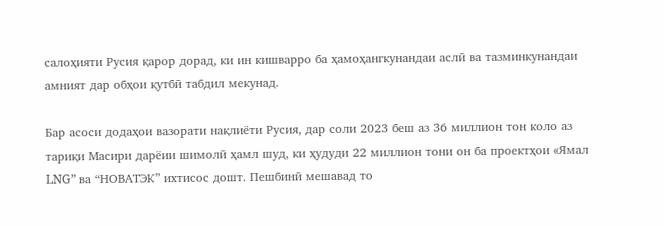салоҳияти Русия қарор дорад, ки ин кишварро ба ҳамоҳангкунандаи аслӣ ва тазминкунандаи амният дар обҳои қутбӣ табдил мекунад.

Бар асоси додаҳои вазорати нақлиёти Русия, дар соли 2023 беш аз 36 миллион тон коло аз тариқи Масири дарёии шимолӣ ҳамл шуд, ки ҳудуди 22 миллион тони он ба проектҳои «Ямал LNG” ва “НОВАТЭК” ихтисос дошт. Пешбинӣ мешавад то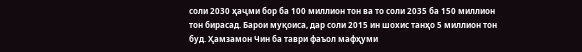соли 2030 ҳаҷми бор ба 100 миллион тон ва то соли 2035 ба 150 миллион тон бирасад. Барои муқоиса, дар соли 2015 ин шохис танҳо 5 миллион тон буд. Ҳамзамон Чин ба таври фаъол мафҳуми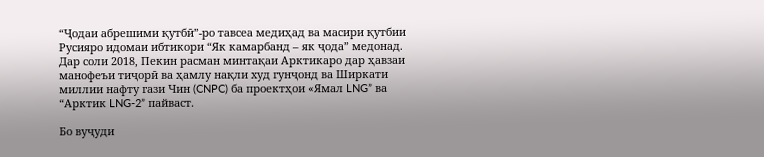“Ҷодаи абрешими қутбӣ”-ро тавсеа медиҳад ва масири қутбии Русияро идомаи ибтикори “Як камарбанд – як ҷода” медонад. Дар соли 2018, Пекин расман минтақаи Арктикаро дар ҳавзаи манофеъи тиҷорӣ ва ҳамлу нақли худ гунҷонд ва Ширкати миллии нафту гази Чин (CNPC) ба проектҳои «Ямал LNG” ва “Арктик LNG-2” пайваст.

Бо вуҷуди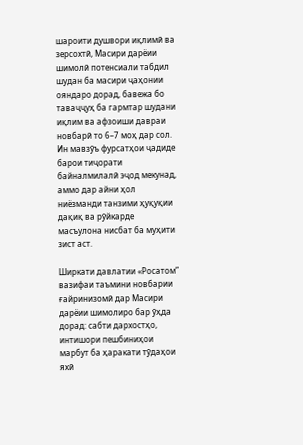шароити душвори иқлимӣ ва зерсохтӣ, Масири дарёии шимолӣ потенсиали табдил шудан ба масири ҷаҳонии ояндаро дорад, бавежа бо таваҷҷуҳ ба гармтар шудани иқлим ва афзоиши давраи новбарӣ то 6–7 моҳ дар сол. Ин мавзӯъ фурсатҳои ҷадиде барои тиҷорати байналмилалӣ эҷод мекунад, аммо дар айни ҳол ниёзманди танзими ҳуқуқии дақиқ ва рӯйкарде масъулона нисбат ба муҳити зист аст.

Ширкати давлатии «Росатом” вазифаи таъмини новбарии ғайринизомӣ дар Масири дарёии шимолиро бар ӯҳда дорад: сабти дархостҳо, интишори пешбиниҳои марбут ба ҳаракати тӯдаҳои яхӣ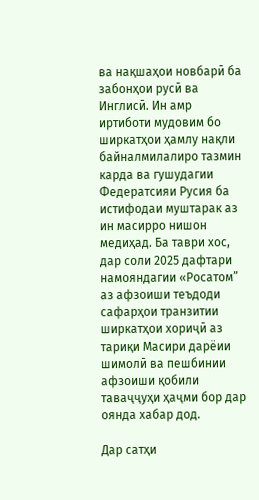ва нақшаҳои новбарӣ ба забонҳои русӣ ва Инглисӣ. Ин амр иртиботи мудовим бо ширкатҳои ҳамлу нақли байналмилалиро тазмин карда ва гушудагии Федератсияи Русия ба истифодаи муштарак аз ин масирро нишон медиҳад. Ба таври хос, дар соли 2025 дафтари намояндагии «Росатом” аз афзоиши теъдоди сафарҳои транзитии ширкатҳои хориҷӣ аз тариқи Масири дарёии шимолӣ ва пешбинии афзоиши қобили таваҷҷуҳи ҳаҷми бор дар оянда хабар дод.

Дар сатҳи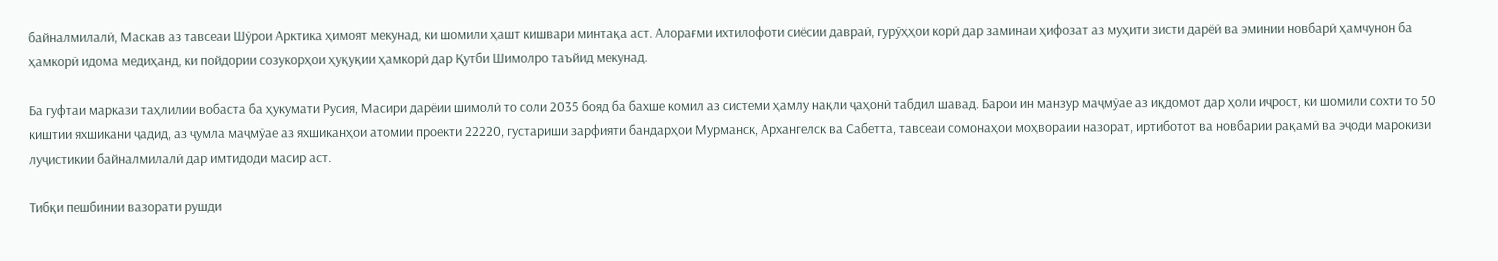байналмилалӣ, Маскав аз тавсеаи Шӯрои Арктика ҳимоят мекунад, ки шомили ҳашт кишвари минтақа аст. Алорағми ихтилофоти сиёсии давраӣ, гурӯҳҳои корӣ дар заминаи ҳифозат аз муҳити зисти дарёӣ ва эминии новбарӣ ҳамчунон ба ҳамкорӣ идома медиҳанд, ки пойдории созукорҳои ҳуқуқии ҳамкорӣ дар Қутби Шимолро таъйид мекунад.

Ба гуфтаи маркази таҳлилии вобаста ба ҳукумати Русия, Масири дарёии шимолӣ то соли 2035 бояд ба бахше комил аз системи ҳамлу нақли ҷаҳонӣ табдил шавад. Барои ин манзур маҷмӯае аз иқдомот дар ҳоли иҷрост, ки шомили сохти то 50 киштии яхшикани ҷадид, аз ҷумла маҷмӯае аз яхшиканҳои атомии проекти 22220, густариши зарфияти бандарҳои Мурманск, Архангелск ва Сабетта, тавсеаи сомонаҳои моҳвораии назорат, иртиботот ва новбарии рақамӣ ва эҷоди марокизи луҷистикии байналмилалӣ дар имтидоди масир аст.

Тибқи пешбинии вазорати рушди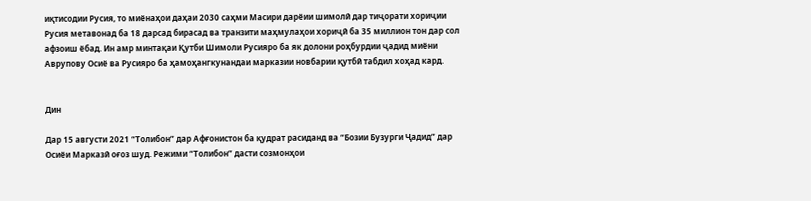иқтисодии Русия, то миёнаҳои даҳаи 2030 саҳми Масири дарёии шимолӣ дар тиҷорати хориҷии Русия метавонад ба 18 дарсад бирасад ва транзити маҳмулаҳои хориҷӣ ба 35 миллион тон дар сол афзоиш ёбад. Ин амр минтақаи Қутби Шимоли Русияро ба як долони роҳбурдии ҷадид миёни Аврупову Осиё ва Русияро ба ҳамоҳангкунандаи марказии новбарии қутбӣ табдил хоҳад кард.


Дин

Дар 15 августи 2021 “Толибон” дар Афғонистон ба қудрат расиданд ва “Бозии Бузурги Ҷадид” дар Осиёи Марказӣ оғоз шуд. Режими “Толибон” дасти созмонҳои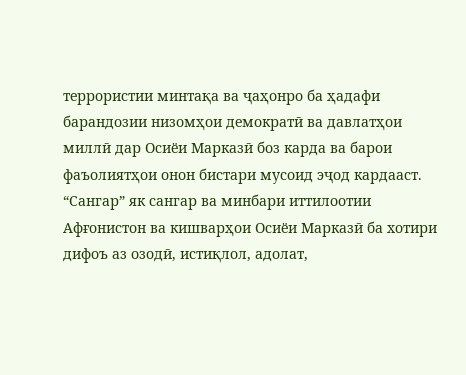террористии минтақа ва ҷаҳонро ба ҳадафи барандозии низомҳои демократӣ ва давлатҳои миллӣ дар Осиёи Марказӣ боз карда ва барои фаъолиятҳои онон бистари мусоид эҷод кардааст. “Сангар” як сангар ва минбари иттилоотии Афғонистон ва кишварҳои Осиёи Марказӣ ба хотири дифоъ аз озодӣ, истиқлол, адолат,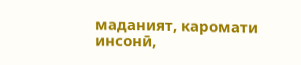маданият, каромати инсонӣ,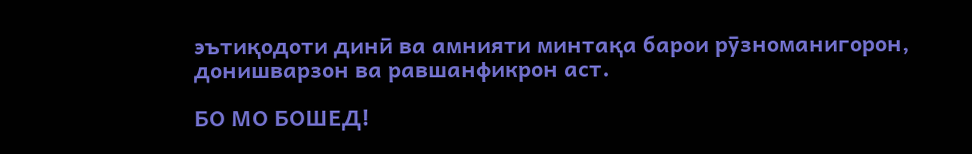эътиқодоти динӣ ва амнияти минтақа барои рӯзноманигорон, донишварзон ва равшанфикрон аст.

БО МО БОШЕД!